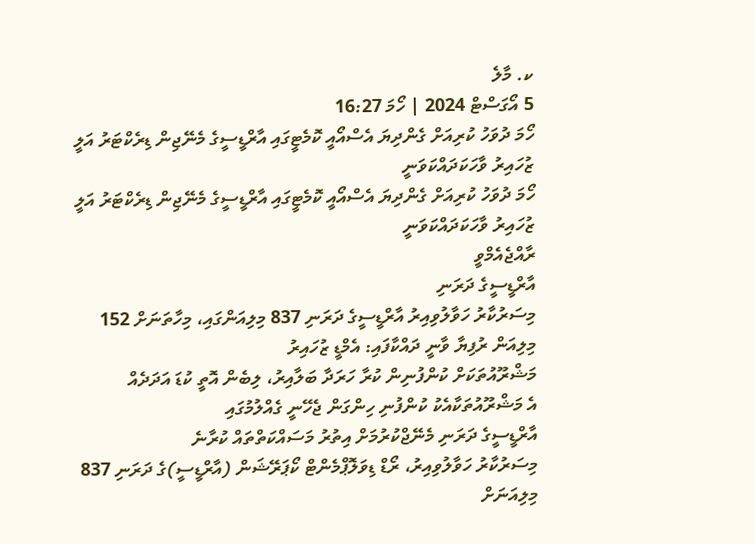ކ. މާލެ
5 އޯގަސްޓް 2024 | ހޯމަ 16:27
ހޯމަ ދުވަހު ކުރިއަށް ގެންދިޔަ އެސްއޯއީ ކޮމެޓީގައި އާރްޑީސީގެ މެނޭޖިން ޑިރެކްޓަރު އަލީ ޒުހައިރު ވާހަކަދައްކަވަނީ
ހޯމަ ދުވަހު ކުރިއަށް ގެންދިޔަ އެސްއޯއީ ކޮމެޓީގައި އާރްޑީސީގެ މެނޭޖިން ޑިރެކްޓަރު އަލީ ޒުހައިރު ވާހަކަދައްކަވަނީ
ރާއްޖެއެމްވީ
އާރްޑީސީގެ ދަރަނި
މިސަރުކާރު ހަވާލުވިއިރު އާރްޑީސީގެ ދަރަނި 837 މިލިއަންގައި، މިހާތަނަށް 152 މިލިއަން ރުފިޔާ ވާނީ ދައްކާފައި: އެމްޑީ ޒުހައިރު
މަޝްރޫއުތަކަށް ކުންފުނިން ކުރާ ހަރަދާ ބަލާއިރު، ލިބެން އޮތީ ކުޑަ އަދަދެއް
އެ މަޝްރޫއުތަކާއެކު ކުންފުނި ހިންގަން ޖެހޭނީ ގެއްލުމުގައި
އާރްޑީސީގެ ދަރަނި މެނޭޖްކުރުމަށް އިތުރު މަސައްކަތްތައް ކުރާނެ
މިސަރުކާރު ހަވާލުވިއިރު، ރޯޑް ޑިވަލޮޕްމެންޓް ކޯޕަރޭޝަން (އާރްޑީސީ)ގެ ދަރަނި 837 މިލިއަނަށް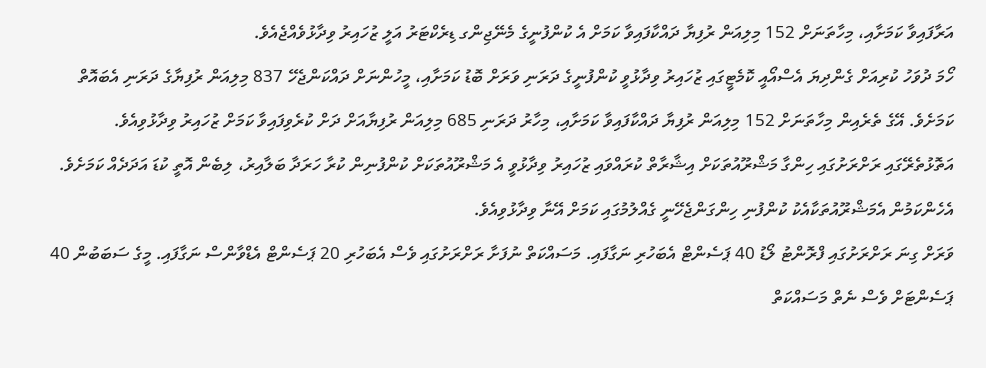އަރާފައިވާ ކަމަށާއި، މިހާތަނަށް 152 މިލިއަން ރުފިޔާ ދައްކާފައިވާ ކަމަށް އެ ކުންފުނީގެ މެނޭޖިންގ ޑިރެކްޓަރު އަލީ ޒުހައިރު ވިދާޅުވެއްޖެއެވެ.
ހޯމަ ދުވަހު ކުރިއަށް ގެންދިޔަ އެސްއޯއީ ކޮމެޓީގައި ޒުހައިރު ވިދާޅުވީ ކުންފުނީގެ ދަރަނި ވަރަށް ބޮޑު ކަމަށާއި، މީހުންނަށް ދައްކަންޖެހޭ 837 މިލިއަން ރުފިޔާގެ ދަރަނި އެބައޮތް ކަމަށެވެ. އޭގެ ތެރެއިން މިހާތަނަށް 152 މިލިއަން ރުފިޔާ ދައްކާފައިވާ ކަމަށާއި، މިހާރު ދަރަނި 685 މިލިއަން ރުފިޔާއަށް ދަށް ކުރެވިފައިވާ ކަމަށް ޒުހައިރު ވިދާޅުވިއެވެ.
އަތޮޅުތެރޭގައި ރަށްރަށުގައި ހިންގާ މަޝްރޫއުތަކަށް އިޝާރާތް ކުރައްވައި ޒުހައިރު ވިދާޅުވީ އެ މަޝްރޫއުތަކަށް ކުންފުނިން ކުރާ ހަރަދާ ބަލާއިރު، ލިބެން އޮތީ ކުޑަ އަދަދެއް ކަމަށެވެ. އެހެންކަމުން އެމަޝްރޫއުތަކާއެކު ކުންފުނި ހިންގަންޖެހޭނީ ގެއްލުމުގައި ކަމަށް އޭނާ ވިދާޅުވިއެވެ.
ވަރަށް ގިނަ ރަށްރަށުގައި ފްރޮންޓު ލޯޑު 40 ޕަސެންޓް އެބަހުރި ނަގާފައި. މަސައްކަތް ނުފަށާ ރަށްރަށުގައި ވެސް އެބަހުރި 20 ޕަސެންޓް އެޑްވާންސް ނަގާފައި. މީގެ ސަބަބުން 40 ޕަސެންޓަށް ވެސް ނެތް މަސައްކަތް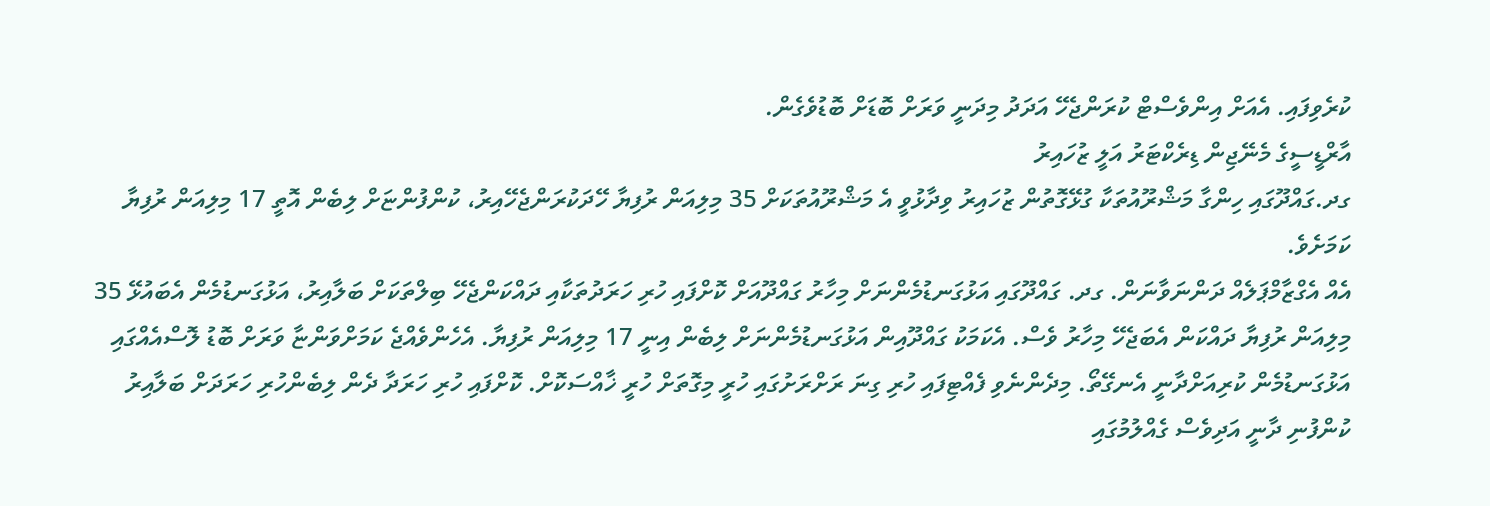ކުރެވިފައި. އެއަށް އިންވެސްޓް ކުރަންޖެހޭ އަދަދު މިދަނީ ވަރަށް ބޮޑަށް ބޮޑުވެގެން.
އާރްޑީސީގެ މެނޭޖިން ޑިރެކްޓަރު އަލީ ޒުހައިރު
ގދ.ގައްދޫގައި ހިންގާ މަޝްރޫއުތަކާ ގުޅޭގޮތުން ޒުހައިރު ވިދާޅުވީ އެ މަޝްރޫއުތަކަށް 35 މިލިއަން ރުފިޔާ ހޭދަކުރަންޖެހޭއިރު، ކުންފުންޏަށް ލިބެން އޮތީ 17 މިލިއަން ރުފިޔާ ކަމަށެވެ.
އެއް އެގްޒާމްޕަލެއް ދަންނަވާނަން. ގދ. ގައްދޫގައި އަޅުގަނޑުމެންނަށް މިހާރު ގައްދޫއަށް ކޮށްފައި ހުރި ހަރަދުތަކާއި ދައްކަންޖެހޭ ބިލްތަކަށް ބަލާއިރު، އަޅުގަނޑުމެން އެބައުޅޭ 35 މިލިއަން ރުފިޔާ ދައްކަން އެބަޖެހޭ މިހާރު ވެސް. އެކަމަކު ގައްދޫއިން އަޅުގަނޑުމެންނަށް ލިބެން އިނީ 17 މިލިއަން ރުފިޔާ. އެހެންވެއްޖެ ކަމަށްވަންޏާ ވަރަށް ބޮޑު ލޮސްއެއްގައި އަޅުގަނޑުމެން ކުރިއަށްދާނީ އެނގޭތޯ. މިދެންނެވި ފެއްޓިފައި ހުރި ގިނަ ރަށްރަށުގައި ހުރީ މިގޮތަށް ހުރީ ޚާއްސަކޮށް. ކޮށްފައި ހުރި ހަރަދާ ދެން ލިބެންހުރި ހަރަދަށް ބަލާއިރު ކުންފުނި ދާނީ އަދިވެސް ގެއްލުމުގައި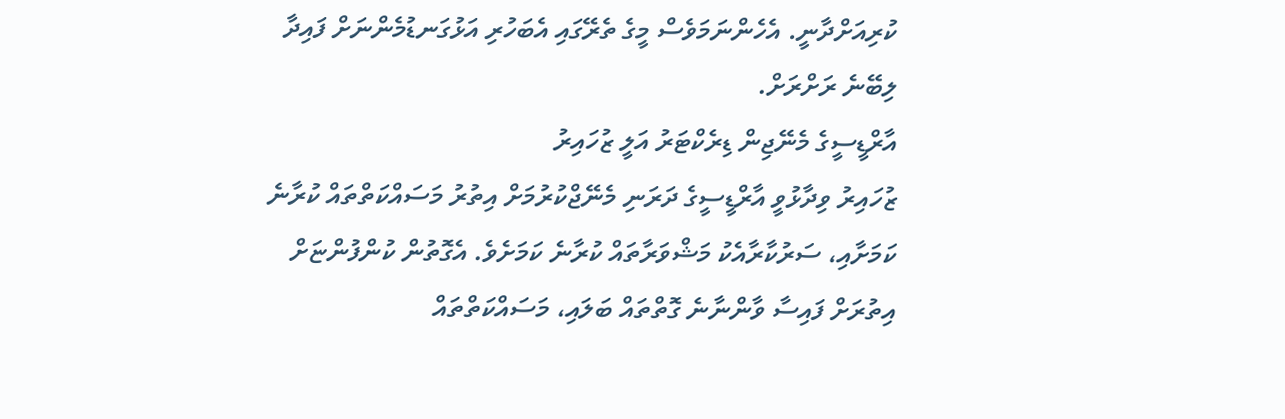ކުރިއަށްދާނީ. އެހެންނަމަވެސް މީގެ ތެރޭގައި އެބަހުރި އަޅުގަނޑުމެންނަށް ފައިދާ ލިބޭނެ ރަށްރަށް.
އާރްޑީސީގެ މެނޭޖިން ޑިރެކްޓަރު އަލީ ޒުހައިރު
ޒުހައިރު ވިދާޅުވީ އާރްޑީސީގެ ދަރަނި މެނޭޖްކުރުމަށް އިތުރު މަސައްކަތްތައް ކުރާނެ ކަމަށާއި، ސަރުކާރާއެކު މަޝްވަރާތައް ކުރާނެ ކަމަށެވެ. އެގޮތުން ކުންފުންޏަށް އިތުރަށް ފައިސާ ވާންނާނެ ގޮތްތައް ބަލައި، މަސައްކަތްތައް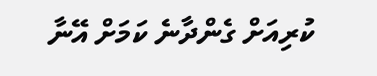ކުރިއަށް ގެންދާނެ ކަމަށް އޭނާ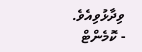ވިދާޅުވިއެވެ.
- ކޮމެންޓް